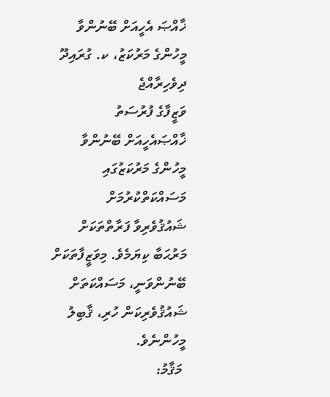ޚާއްޞަ އެހީއަށް ބޭނުންވާ މީހުންގެ މަރުކަޒު، ކ. ގުރައިދޫ
ދިވެހިރާއްޖެ
ވަޒީފާގެ ފުރުސަތު
ޚާއްޞައެހީއަށް ބޭނުންވާ މީހުންގެ މަރުކަޒުގައި މަސައްކަތްކުރުމަށް ޝައުޤުވެރިވާ ފަރާތްތަކަށް މަރުޙަބާ ކިޔަމެވެ. މިވަޒީފާތަކަށް ބޭނުންވަނީ، މަސައްކަތަށް ޝައުޤުވެރިކަން ހުރި، ޤާބިލު މީހުންނެވެ.
 މަޤާމު: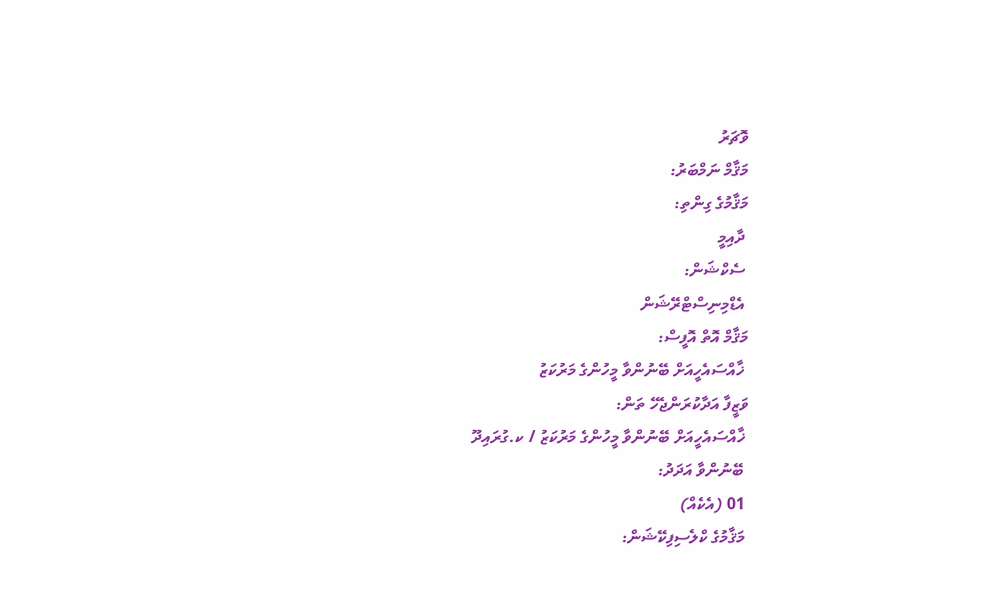ވޮޗަރު
މަޤާމް ނަމްބަރު:
މަޤާމުގެ ގިންތި:
 ދާއިމީ
 ސެކްޝަން:
 އެޑްމިނިސްޓްރޭޝަން
މަޤާމް އޮތް އޮފީސް:
 ޚާއްސައެހީއަށް ބޭނުންވާ މީހުންގެ މަރުކަޒު
ވަޒީފާ އަދާކުރަންޖެހޭ ތަން:
 ޚާއްސައެހީއަށް ބޭނުންވާ މީހުންގެ މަރުކަޒު / ކ.ގުރައިދޫ
 ބޭނުންވާ އަދަދު:
 01 (އެކެއް)
 މަޤާމުގެ ކްލެސިފިކޭޝަން: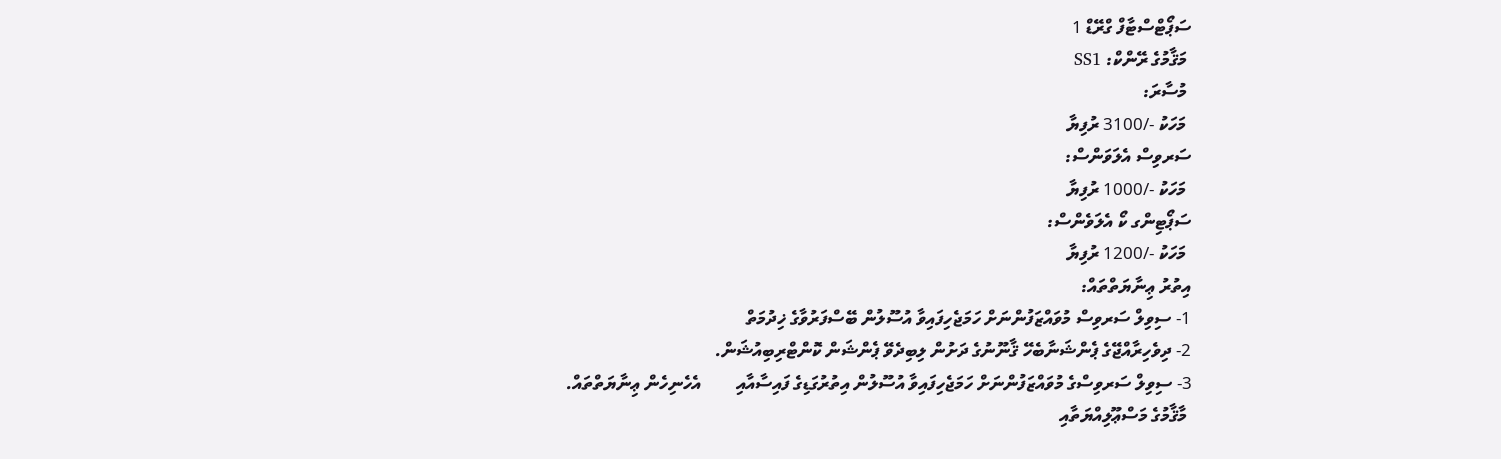ސަޕޯޓްސްޓާފް ގްރޭޑް 1
 މަޤާމުގެ ރޭންކް: SS1
 މުސާރަ:
 މަހަކު -/3100 ރުފިޔާ
ސަރވިސް އެލަވަންސް:
 މަހަކު -/1000 ރުފިޔާ
ސަޕޯޓިންގ ކޯ އެލަވެންސް:
 މަހަކު -/1200 ރުފިޔާ
އިތުރު ޢިނާޔަތްތައް:
1- ސިވިލް ސަރވިސް މުވައްޒަފުންނަށް ހަމަޖެހިފައިވާ އުސޫލުން ބޭސްފަރުވާގެ ޚިދުމަތް
2- ދިވެހިރާއްޖޭގެ ޕެންޝަނާބެހޭ ޤާނޫނުގެ ދަށުން ލިބިދެވޭ ޕެންޝަން ކޮންޓްރިބިއުޝަން.
3- ސިވިލް ސަރވިސްގެ މުވައްޒަފުންނަށް ހަމަޖެހިފައިވާ އުސޫލުން އިތުރުގަޑިގެ ފައިސާއާއި        އެހެނިހެން ޢިނާޔަތްތައް.
 މާޤާމުގެ މަސްޢޫލިއްޔަތާއި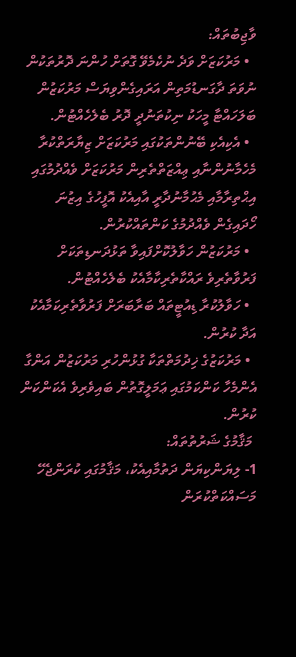ވާޖިބުތައް:
  • މަރުކަޒަށް ވަދެ ނުކެމެވޭ ގޮތަށް ހުންނަ ދޮރުތަކުން ނުވަތަ ދާގަނޑުމަތިން އަރައިގެންވިޔަސް މަރުކަޒުން ބަލަހައްޓާ މީހަކު ނިކުތަނުދީ ދޮރު ބެލެހެއްޓުން.
  • އެކިއެކި ބޭނުންތަކުގައި މަރުކަޒަށް ޒިޔާރަތްކުރާ މެހެމާނުންނާއި ޢިއްޒަތްތެރިން މަރުކަޒަށް ވެއްދުމުގައި އިޙްތިރާމާއި މެޙުމާނުދާރީ އާއިއެކު އޮފީހުގެ އިޒުނަ ހޯދައިގެން ވެއްދުމުގެ ކަންތައްކުރުން.
  • މަރުކަޒުން ހަވާލުކޮށްފައިވާ ތަޅުދަނޑިތަކަށް ފަރުވާތެރިވެ ރައްކާތެރިކާމާއެކު ބެލެހެއްޓުން.
  • ހަވާލުކުރާ ޑިއުޓީތައް ބަރާބަރަށް ފަރުވާތެރިކަމާއެކު އަދާ ކުރުން.
  • މަރުކަޒުގެ ޚިދުމަތްތަކާ ގުޅުންހުރި މަރުކަޒުން އަންގާ އެންމެހާ ކަންކަމުގައި ޢަމަލީގޮތުން ބައިވެރިވެ އެކަންކަން ކުރުން.
 މަޤާމުގެ ޝަރުތުތައް:
1- ލިޔަންކިޔަން ދަތުމާއިއެކު، މަޤާމުގައި ކުރަންޖެހޭ މަސައްކަތްކުރަން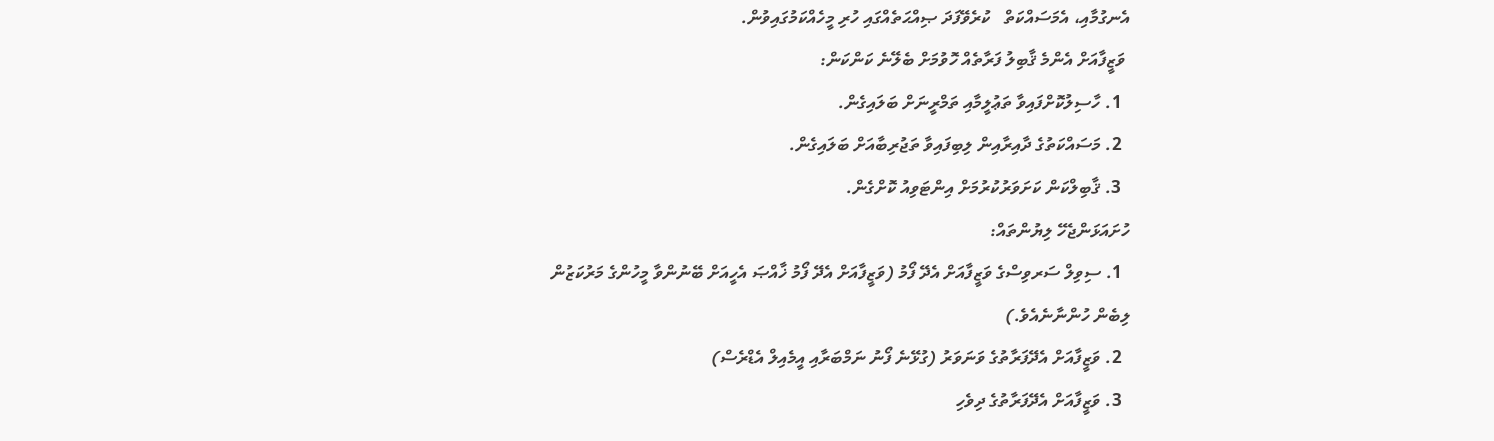އެނގުމާއި، އެމަސައްކަތް   ކުރެވޭފަދަ ޞިއްޙަތެއްގައި ހުރި މީހެއްކަމުގައިވުން.
 ވަޒީފާއަށް އެންމެ ޤާބިލު ފަރާތެއް ހޮވުމަށް ބެލޭނެ ކަންކަން:
  1. ހާސިލުކޮށްފައިވާ ތަޢުލީމާއި ތަމްރީނަށް ބަލައިގެން.
  2. މަސައްކަތުގެ ދާއިރާއިން ލިބިފައިވާ ތަޖުރިބާއަށް ބަލައިގެން.
  3. ޤާބިލްކަން ކަށަވަރުކުރުމަށް އިންޓަވިއު ކޮށްގެން.
ހުށައަޅަންޖެހޭ ލިޔުންތައް:
  1. ސިވިލް ސަރވިސްގެ ވަޒީފާއަށް އެދޭ ފޯމު (ވަޒީފާއަށް އެދޭ ފޯމު ޚާއްޞަ އެހީއަށް ބޭނުންވާ މީހުންގެ މަރުކަޒުން ލިބެން ހުންނާނެއެވެ.)
  2. ވަޒީފާއަށް އެދޭފަރާތުގެ ވަނަވަރު (ގުޅޭނެ ފޯނު ނަމްބަރާއި އީމެއިލް އެޑްރެސް)
  3. ވަޒީފާއަށް އެދޭފަރާތުގެ ދިވެހި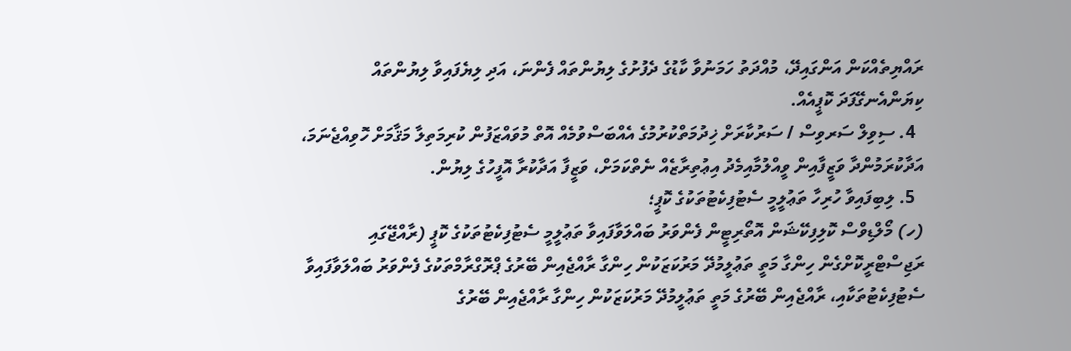ރައްޔިތެއްކަން އަންގައިދޭ، މުއްދަތު ހަމަނުވާ ކާޑުގެ ދެފުށުގެ ލިޔުންތައް ފެންނަ، އަދި ލިޔެފައިވާ ލިޔުންތައް ކިޔަންއެނގޭފަދަ ކޮޕީއެއް.
  4. ސިވިލް ސަރވިސް / ސަރުކާރަށް ޚިދުމަތްކުރުމުގެ އެއްބަސްވުމެއް އޮތް މުވައްޒަފުން ކުރިމަތިލާ މަޤާމަށް ހޮވިއްޖެނަމަ، އަދާކުރަމުންދާ ވަޒީފާއިން ވީއްލުމާއިމެދު އިޢުތިރާޒެއް ނެތްކަމަށް، ވަޒީފާ އަދާކުރާ އޮފީހުގެ ލިޔުން.
  5. ލިބިފައިވާ ހުރިހާ ތަޢުލީމީ ސެޓުފިކެޓުތަކުގެ ކޮޕީ؛
(ހ) މޯލްޑިވްސް ކޮލިފިކޭޝަން އޮތޯރިޓީން ފެންވަރު ބައްލަވާފައިވާ ތަޢުލީމީ ސެޓުފިކެޓުތަކުގެ ކޮޕީ (ރާއްޖޭގައި ރަޖިސްޓްރީކޮށްގެން ހިންގާ މަތީ ތަޢުލީމުދޭ މަރުކަޒަކުން ހިންގާ ރާއްޖެއިން ބޭރުގެ ޕްރޮގްރާމްތަކުގެ ފެންވަރު ބައްލަވާފައިވާ ސެޓުފިކެޓުތަކާއި، ރާއްޖެއިން ބޭރުގެ މަތީ ތަޢުލީމުދޭ މަރުކަޒަކުން ހިންގާ ރާއްޖެއިން ބޭރުގެ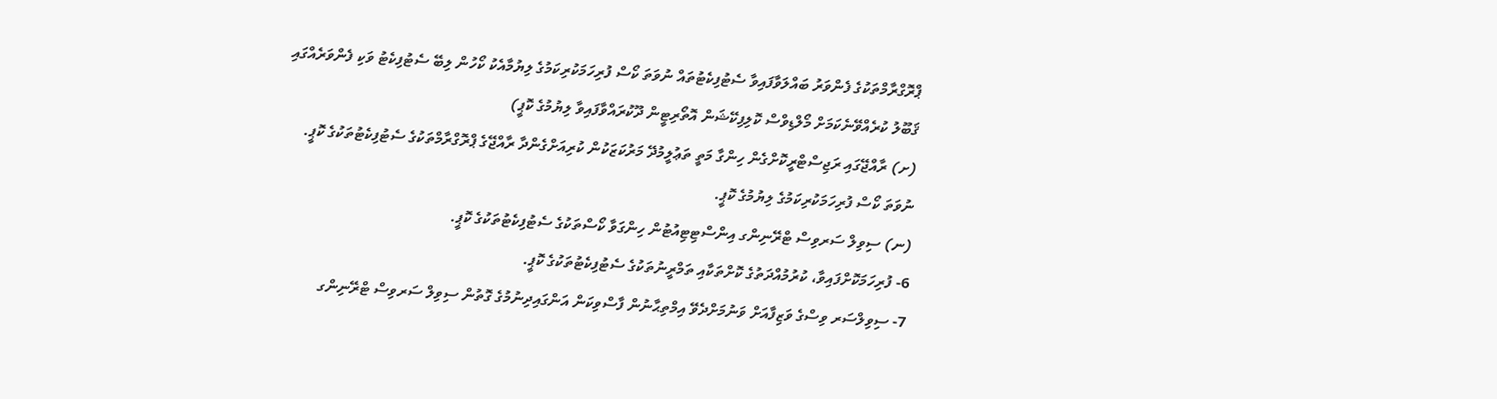ޕްރޮގްރާމްތަކުގެ ފެންވަރު ބައްލަވާފައިވާ ސެޓުފިކެޓުތައް ނުވަތަ ކޯސް ފުރިހަމަކުރިކަމުގެ ލިޔުމާއެކު ކޯހުން ލިބޭ ސެޓުފިކެޓު ވަކި ފެންވަރެއްގައި ޤަބޫލު ކުރެއްވޭނެކަމަށް މޯލްޑިވްސް ކޮލިފިކޭޝަން އޮތޯރިޓީން ދޫކުރައްވާފައިވާ ލިޔުމުގެ ކޮޕީ)
(ށ) ރާއްޖޭގައި ރަޖިސްޓްރީކޮށްގެން ހިންގާ މަތީ ތަޢުލީމުދޭ މަރުކަޒަކުން ކުރިއަށްގެންދާ ރާއްޖޭގެ ޕްރޮގްރާމްތަކުގެ ސެޓުފިކެޓުތަކުގެ ކޮޕީ.  ނުވަތަ ކޯސް ފުރިހަމަކުރިކަމުގެ ލިޔުމުގެ ކޮޕީ.
(ނ) ސިވިލް ސަރވިސް ޓްރޭނިންގ އިންސްޓިޓިއުޓުން ހިންގަވާ ކޯސްތަކުގެ ސެޓުފިކެޓުތަކުގެ ކޮޕީ.
6- ފުރިހަމަކޮށްފައިވާ، ކުރުމުއްދަތުގެ ކޮށްތަކާއި ތަމްރީނުތަކުގެ ސެޓުފިކެޓުތަކުގެ ކޮޕީ.
7- ސިވިލްސަރ ވިސްގެ ވަޒިފާއަށް ވަނުމަށްދެވޭ އިމްތިޙާނުން ފާސްވިކަން އަންގައިދިނުމުގެ ގޮތުން ސިވިލް ސަރވިސް ޓްރޭނިންގ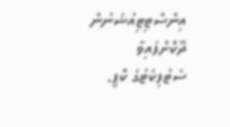އިންސްޓިޓިއުޝަނުން ދޫކޮށްފައިވާ ސެޓުފިކެޓުގެ ކޮޕީ.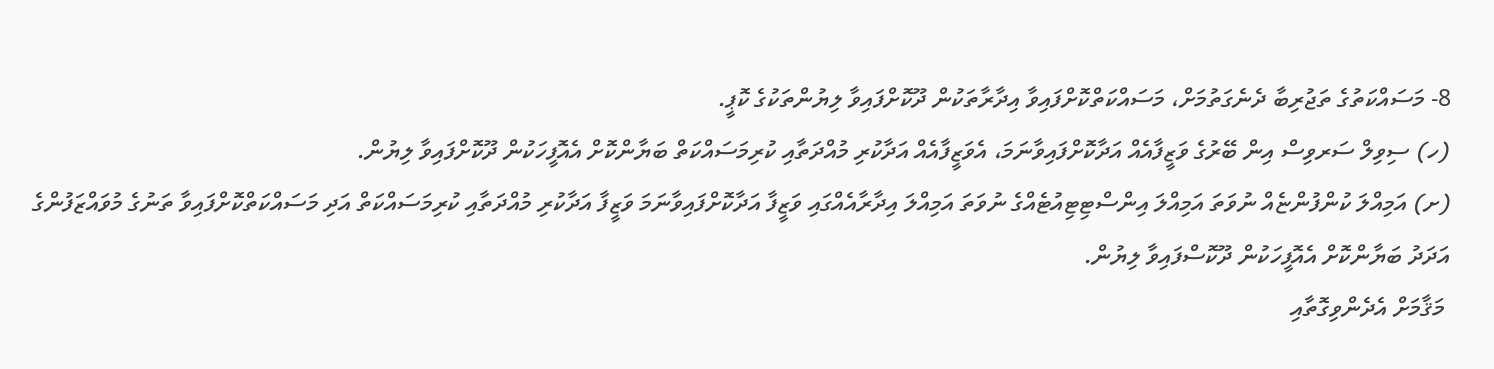8- މަސައްކަތުގެ ތަޖުރިބާ ދެނެގަތުމަށް، މަސައްކަތްކޮށްފައިވާ އިދާރާތަކުން ދޫކޮށްފައިވާ ލިޔުންތަކުގެ ކޮޕީ.
(ހ) ސިވިލް ސަރވިސް އިން ބޭރުގެ ވަޒީފާއެއް އަދާކޮށްފައިވާނަމަ، އެވަޒީފާއެއް އަދާކުރި މުއްދަތާއި ކުރިމަސައްކަތް ބަޔާންކޮށް އެއޮފީހަކުން ދޫކޮށްފައިވާ ލިޔުން.
(ށ) އަމިއްލަ ކުންފުންޏެއް ނުވަތަ އަމިއްލަ އިންސްޓިޓިއުޓެއްގެ ނުވަތަ އަމިއްލަ އިދާރާއެއްގައި ވަޒީފާ އަދާކޮށްފައިވާނަމަ ވަޒީފާ އަދާކުރި މުއްދަތާއި ކުރިމަސައްކަތް އަދި މަސައްކަތްކޮށްފައިވާ ތަނުގެ މުވައްޒަފުންގެ އަދަދު ބަޔާންކޮށް އެއޮފީހަކުން ދޫކޮސްފައިވާ ލިޔުން.
 މަޤާމަށް އެދެންވިގޮތާއި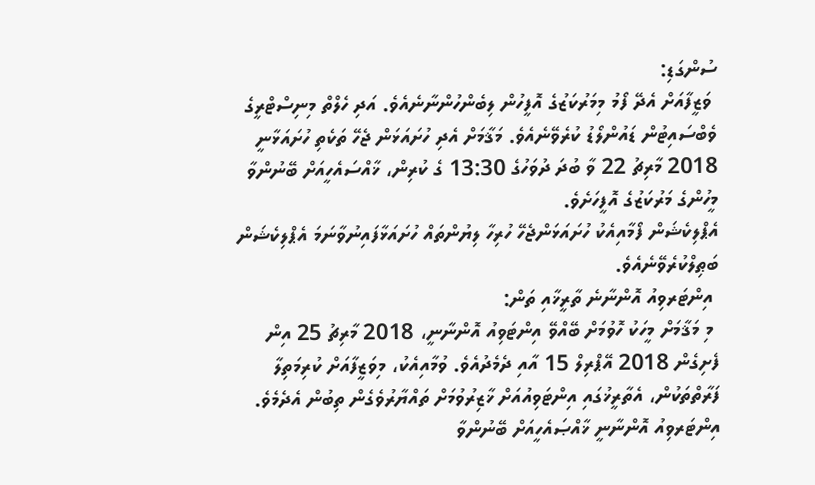ސުންގަޑި:
 ވަޒީފާއަށް އެދޭ ފޯމު މިމަރުކަޒުގެ އޮފީހުން ލިބެންހުންނާނެއެވެ. އަދި ހެލްތް މިނިސްޓްރީގެ ވެބްސައިޓުން ޑައުންލޯޑު ކުރެވޭނެއެވެ. މަޤާމަށް އެދި ހުށައަޅަން ޖެހޭ ތަކެތި ހުށައަޅާނީ 2018 މާރިޗު 22 ވާ ބުދަ ދުވަހުގެ 13:30 ގެ ކުރިން، ޚާއްސައެހީއަށް ބޭނުންވާ މީހުންގެ މަރުކަޒުގެ އޮފީހަށެވެ.
އެޕްލިކެޝަން ފޯމާއިއެކު ހުށައަޅަންޖެހޭ ހުރިހާ ލިޔުންތައް ހުށައަޅާފައިނުވާނަމަ އެޕްލިކެޝަން ބަޠިލްކުރެވޭނެއެވެ.
 އިންޓަރވިއު އޮންނާނެ ތާރީޚާއި ތަން:
 މި މަޤާމަށް މީހަކު ހޮވުމަށް ބޭއްވޭ އިންޓަވިއު އޮންނާނީ، 2018 މާރިޗު 25 އިން ފެށިގެން 2018 އޭޕްރިލް 15 އާއި ދެމެދުއެވެ. ވުމާއިއެކު، މިވަޒީފާއަށް ކުރިމަތިލާ ފަރާތްތަކުން، އެތާރީޚުގައި އިންޓަވިއުއަށް ޚާޒިރުވުމަށް ތައްޔާރުވެގެން ތިބުން އެދެމެވެ. އިންޓަރވިއު އޮންނާނީ ޚާއްޞައެހީއަށް ބޭނުންވާ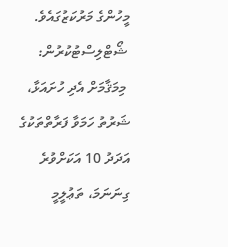މީހުންގެ މަރުކަޒުގައެވެ.
 ޝޯޓްލިސްޓުކުރުން:
 މިމަޤާމަށް އެދި ހުށައަޅާ، ޝަރުތު ހަމަވާ ފަރާތްތަކުގެ އަދަދު 10 އަކަށްވުރެ ގިނަނަމަ، ތަޢުލީމީ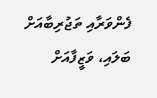ފެންވަރާއި ތަޖުރިބާއަށް ބަލައި، ވަޒީފާއަށް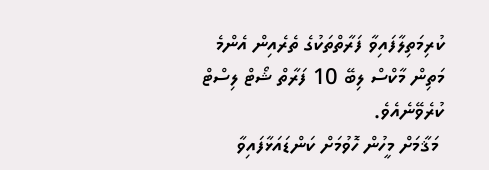ކުރިމަތިލާފައިވާ ފަރާތްތަކުގެ ތެރެއިން އެންމެ މަތިން މާކްސް ލިބޭ 10 ފަރާތް ޝޯޓް ލިސްޓް ކުރެވޭނެއެވެ.
 މަޤާމަށް މީހުން ހޮވުމަށް ކަންޑައަޅާފައިވާ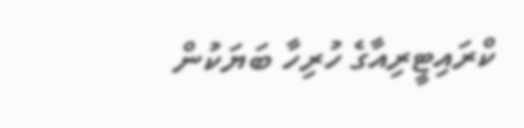ކްރައިޓީރިއާގެ ހުރިހާ ބަޔަކުން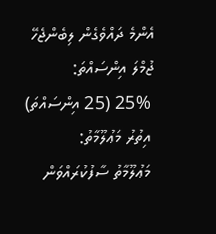އެންމެ ދައްވެގެން ލިބެންޖެހޭ ޖުމްލަ އިންސައްތަ:
 25% (25 އިންސައްތަ)
 އިތުރު މަޢުލޫމާތު:
 މަޢުލޫމާތު ސާފުކުރައްވަން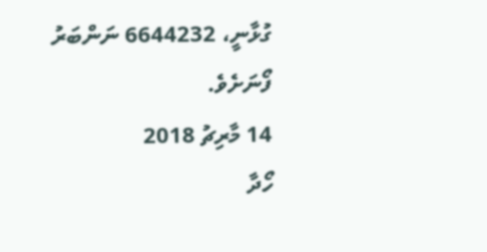ގުޅާނީ، 6644232 ނަންބަރު ފޯނަށެވެ.
14 މާރިޗު 2018
ހޯދާ